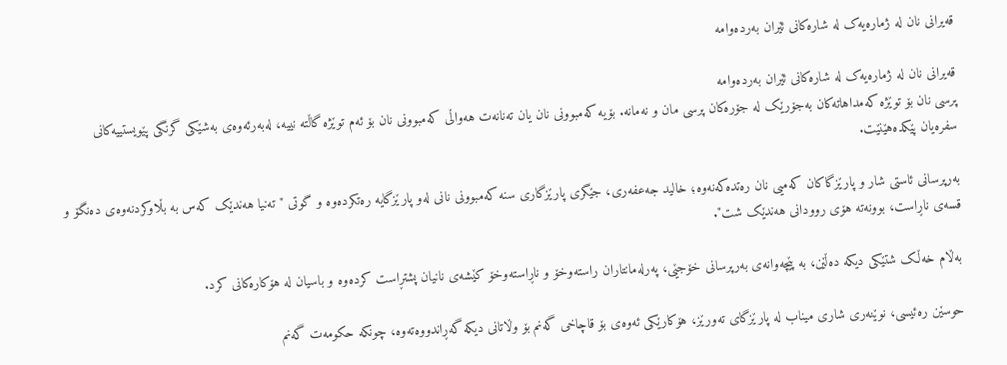قەیرانی نان لە ژمارەیەک لە شارەکانی ئێران بەردەوامە

قەیرانی نان لە ژمارەیەک لە شارەکانی ئێران بەردەوامە
پرسی نان بۆ توێژە کەمداهاتەکان بەجۆرێک لە جۆرەکان پرسی مان و نەمانە. بۆیە کەمبوونی نان یان تەنانەت هەواڵی کەمبوونی نان بۆ ئەم توێژە گاڵتە نییە، لەبەرئەوەی بەشێکی گرنگی پێویستییەکانی سفرەیان پێکدەهێنێت.

بەرپرسانی ئاستی شار و پارێزگاکان کەمیی نان رەتدەکەنەوە؛ خالید جەعفەری، جێگری پارێزگاری سنە کەمبوونی نانی لەو پارێزگایە رەتکردەوە و گوتی "تەنیا هەندێک کەس بە بڵاوکردنەوەی دەنگۆ و قسەی ناڕاست، بوونەتە هۆی روودانی هەندێک شت".

بەڵام خەڵک شتێکی دیکە دەڵێن، بە پێچەوانەی بەرپرسانی خۆجێی، پەرلەمانتاران راستەوخۆ و ناڕاستەوخۆ کێشەی نانیان پشتڕاست کردەوە و باسیان لە هۆکارەکانی کرد.

حوسێن رەئیسی، نوێنەری شاری میناب لە پارێزگای تەورێز، هۆکارێکی ئەوەی بۆ قاچاخی گەنم بۆ وڵاتانی دیکە گەڕاندووەتەوە، چونکە حکومەت گەنم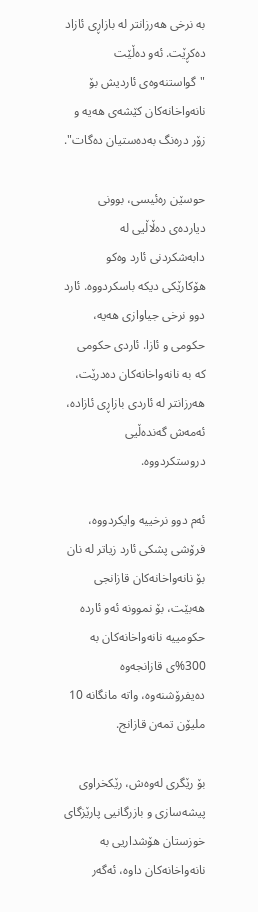بە نرخی هەرزانتر لە بازاڕی ئازاد دەکڕێت. ئەو دەڵێت "گواستنەوەی ئاردیش بۆ نانەواخانەکان کێشەی هەیە و زۆر درەنگ بەدەستیان دەگات".

حوسێن رەئیسی، بوونی دیاردەی دەڵاڵیی لە دابەشکردنی ئارد وەکو هۆکارێکی دیکە باسکردووە. ئارد دوو نرخی جیاوازی هەیە، حکومی و ئازا. ئاردی حکومی کە بە نانەواخانەکان دەدرێت، هەرزانتر لە ئاردی بازاڕی ئازادە، ئەمەش گەندەڵیی دروستکردووە.

ئەم دوو نرخییە وایکردووە، فرۆشی پشکی ئارد زیاتر لە نان بۆ نانەواخانەکان قازانجی هەبێت، بۆ نموونە ئەو ئاردە حکومییە نانەواخانەکان بە 300%ی قازانجەوە دەیفرۆشنەوە، واتە مانگانە 10 ملیۆن تمەن قازانج.

بۆ رێگری لەوەش، رێکخراوی پیشەسازی و بازرگانیی پارێزگای خوزستان هۆشداریی بە نانەواخانەکان داوە، ئەگەر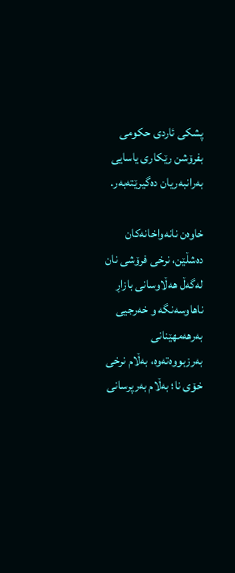پشکی ئاردی حکومی بفرۆشن رێکاری یاسایی بەرانبەریان دەگیرێتەبەر.

خاوەن نانەواخانەکان دەشڵێن، نرخی فرۆشی نان لەگەڵ هەڵاوسانی بازاڕ ناهاوسەنگە و خەرجیی بەرهەمهێنانی بەرزبووەتەوە، بەڵام نرخی خۆی نا؛ بەڵام بەرپرسانی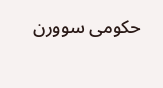حکومی سوورن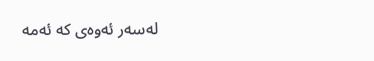لەسەر ئەوەی کە ئەمە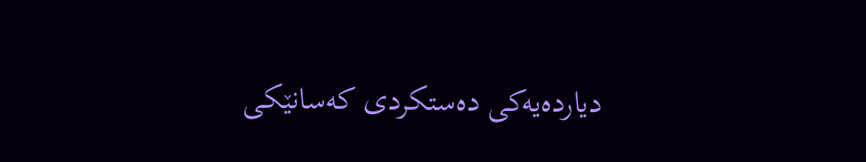دیاردەیەکی دەستکردی کەسانێکی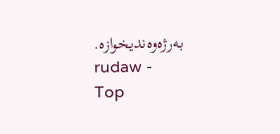بەرژەوەندیخوازە.
rudaw -
Top